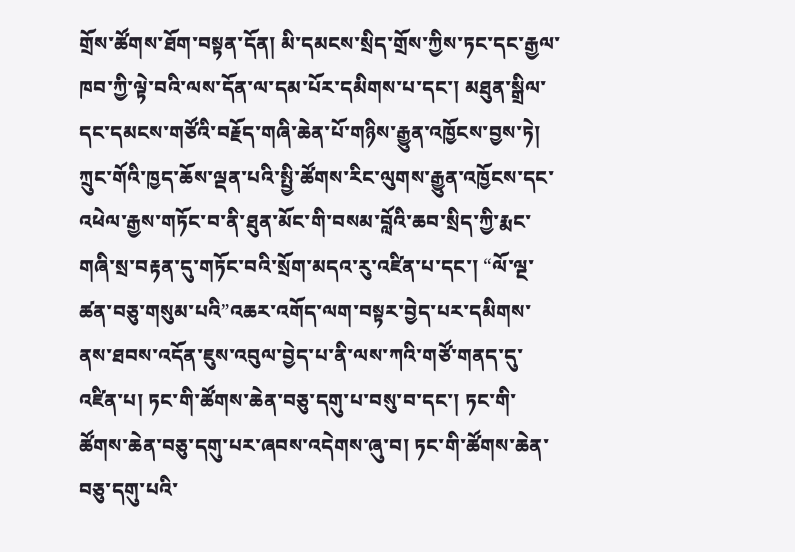གྲོས་ཚོགས་ཐོག་བསྟན་དོན། མི་དམངས་སྲིད་གྲོས་ཀྱིས་ཏང་དང་རྒྱལ་ཁབ་ཀྱི་ལྟེ་བའི་ལས་དོན་ལ་དམ་པོར་དམིགས་པ་དང་། མཐུན་སྒྲིལ་དང་དམངས་གཙོའི་བརྗོད་གཞི་ཆེན་པོ་གཉིས་རྒྱུན་འཁྱོངས་བྱས་ཏེ། ཀྲུང་གོའི་ཁྱད་ཆོས་ལྡན་པའི་སྤྱི་ཚོགས་རིང་ལུགས་རྒྱུན་འཁྱོངས་དང་འཕེལ་རྒྱས་གཏོང་བ་ནི་ཐུན་མོང་གི་བསམ་བློའི་ཆབ་སྲིད་ཀྱི་རྨང་གཞི་སྲ་བརྟན་དུ་གཏོང་བའི་སྲོག་མདའ་རུ་འཛིན་པ་དང་། “ལོ་ལྔ་ཚན་བཅུ་གསུམ་པའི”འཆར་འགོད་ལག་བསྟར་བྱེད་པར་དམིགས་ནས་ཐབས་འདོན་ཇུས་འབུལ་བྱེད་པ་ནི་ལས་ཀའི་གཙོ་གནད་དུ་འཛིན་པ། ཏང་གི་ཚོགས་ཆེན་བཅུ་དགུ་པ་བསུ་བ་དང་། ཏང་གི་ཚོགས་ཆེན་བཅུ་དགུ་པར་ཞབས་འདེགས་ཞུ་བ། ཏང་གི་ཚོགས་ཆེན་བཅུ་དགུ་པའི་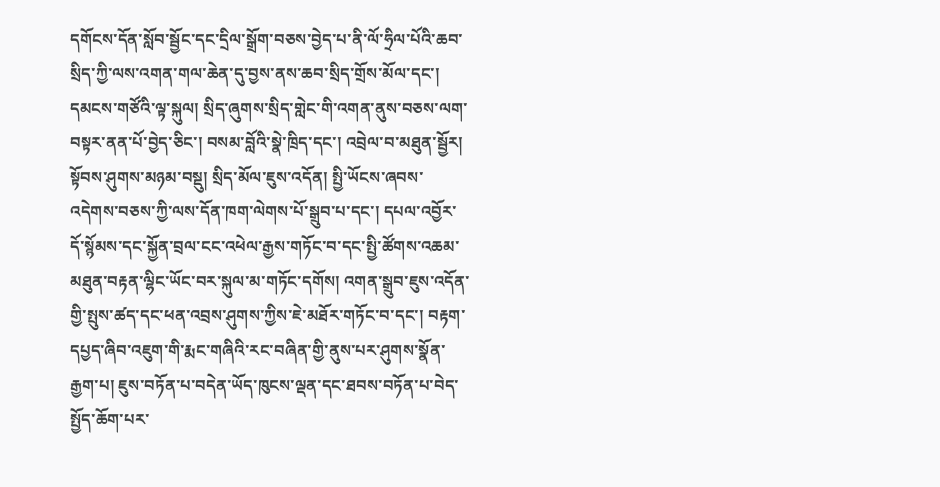དགོངས་དོན་སློབ་སྦྱོང་དང་དྲིལ་སྒྲོག་བཅས་བྱེད་པ་ནི་ལོ་ཧྲིལ་པོའི་ཆབ་སྲིད་ཀྱི་ལས་འགན་གལ་ཆེན་དུ་བྱས་ནས་ཆབ་སྲིད་གྲོས་མོལ་དང་། དམངས་གཙོའི་ལྟ་སྐུལ། སྲིད་ཞུགས་སྲིད་གླེང་གི་འགན་ནུས་བཅས་ལག་བསྟར་ནན་པོ་བྱེད་ཅིང་། བསམ་བློའི་སྣེ་ཁྲིད་དང་། འབྲེལ་བ་མཐུན་སྦྱོར། སྟོབས་ཤུགས་མཉམ་བསྡུ། སྲིད་མོལ་ཇུས་འདོན། སྤྱི་ཡོངས་ཞབས་འདེགས་བཅས་ཀྱི་ལས་དོན་ཁག་ལེགས་པོ་སྒྲུབ་པ་དང་། དཔལ་འབྱོར་དོ་སྙོམས་དང་སྐྱོན་བྲལ་ངང་འཕེལ་རྒྱས་གཏོང་བ་དང་སྤྱི་ཚོགས་འཆམ་མཐུན་བརྟན་ལྷིང་ཡོང་བར་སྐུལ་མ་གཏོང་དགོས། འགན་སྒྲུབ་ཇུས་འདོན་གྱི་སྤུས་ཚད་དང་ཕན་འབྲས་ཤུགས་ཀྱིས་ཇེ་མཐོར་གཏོང་བ་དང་། བརྟག་དཔྱད་ཞིབ་འཇུག་གི་རྨང་གཞིའི་རང་བཞིན་གྱི་ནུས་པར་ཤུགས་སྣོན་རྒྱག་པ། ཇུས་བཏོན་པ་བདེན་ཡོད་ཁུངས་ལྡན་དང་ཐབས་བཏོན་པ་བེད་སྤྱོད་ཆོག་པར་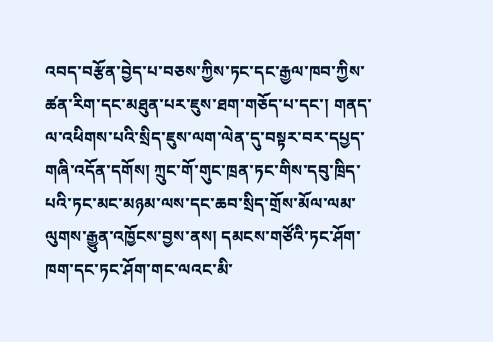འབད་བརྩོན་བྱེད་པ་བཅས་ཀྱིས་ཏང་དང་རྒྱལ་ཁབ་ཀྱིས་ཚན་རིག་དང་མཐུན་པར་ཇུས་ཐག་གཅོད་པ་དང་། གནད་ལ་འཕིགས་པའི་སྲིད་ཇུས་ལག་ལེན་དུ་བསྟར་བར་དཔྱད་གཞི་འདོན་དགོས། ཀྲུང་གོ་གུང་ཁྲན་ཏང་གིས་དབུ་ཁྲིད་པའི་ཏང་མང་མཉམ་ལས་དང་ཆབ་སྲིད་གྲོས་མོལ་ལམ་ལུགས་རྒྱུན་འཁྱོངས་བྱས་ནས། དམངས་གཙོའི་ཏང་ཤོག་ཁག་དང་ཏང་ཤོག་གང་ལའང་མི་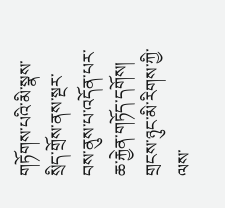གཏོགས་པའི་མི་སྣས་སྲིད་གྲོས་ནས་སྔར་བས་ནུས་པ་འདོན་པར་ཆ་རྐྱེན་གཏོད་དགོས། གྲངས་ཉུང་མི་རིགས་ཀྱི་ལས་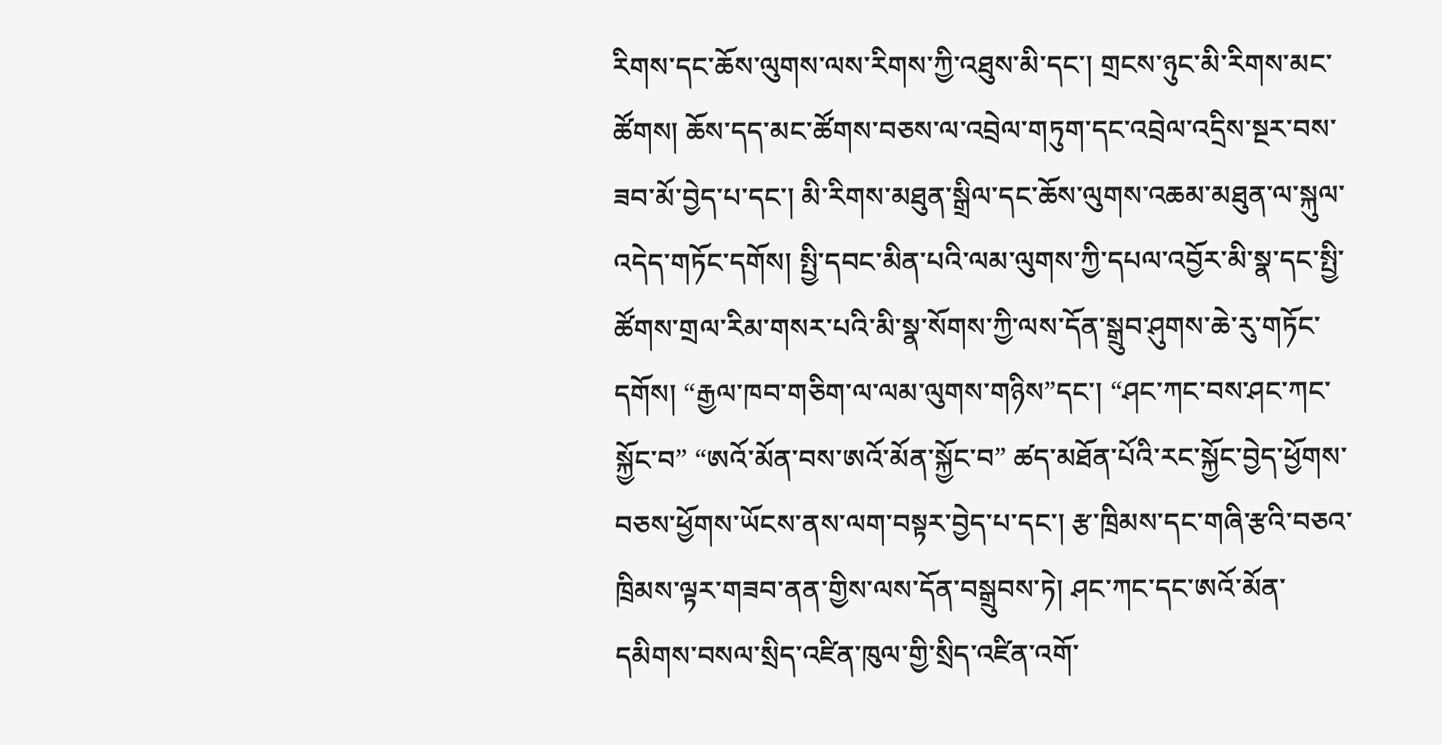རིགས་དང་ཆོས་ལུགས་ལས་རིགས་ཀྱི་འཐུས་མི་དང་། གྲངས་ཉུང་མི་རིགས་མང་ཚོགས། ཆོས་དད་མང་ཚོགས་བཅས་ལ་འབྲེལ་གཏུག་དང་འབྲེལ་འདྲིས་སྔར་བས་ཟབ་མོ་བྱེད་པ་དང་། མི་རིགས་མཐུན་སྒྲིལ་དང་ཆོས་ལུགས་འཆམ་མཐུན་ལ་སྐུལ་འདེད་གཏོང་དགོས། སྤྱི་དབང་མིན་པའི་ལམ་ལུགས་ཀྱི་དཔལ་འབྱོར་མི་སྣ་དང་སྤྱི་ཚོགས་གྲལ་རིམ་གསར་པའི་མི་སྣ་སོགས་ཀྱི་ལས་དོན་སྒྲུབ་ཤུགས་ཆེ་རུ་གཏོང་དགོས། “རྒྱལ་ཁབ་གཅིག་ལ་ལམ་ལུགས་གཉིས”དང་། “ཤང་ཀང་བས་ཤང་ཀང་སྐྱོང་བ” “ཨའོ་མོན་བས་ཨའོ་མོན་སྐྱོང་བ” ཚད་མཐོན་པོའི་རང་སྐྱོང་བྱེད་ཕྱོགས་བཅས་ཕྱོགས་ཡོངས་ནས་ལག་བསྟར་བྱེད་པ་དང་། རྩ་ཁྲིམས་དང་གཞི་རྩའི་བཅའ་ཁྲིམས་ལྟར་གཟབ་ནན་གྱིས་ལས་དོན་བསྒྲུབས་ཏེ། ཤང་ཀང་དང་ཨའོ་མོན་དམིགས་བསལ་སྲིད་འཛིན་ཁུལ་གྱི་སྲིད་འཛིན་འགོ་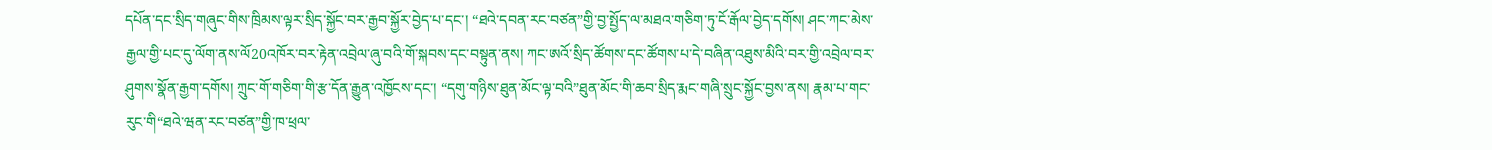དཔོན་དང་སྲིད་གཞུང་གིས་ཁྲིམས་ལྟར་སྲིད་སྐྱོང་བར་རྒྱབ་སྐྱོར་བྱེད་པ་དང་། “ཐའེ་དབན་རང་བཙན”གྱི་བྱ་སྤྱོད་ལ་མཐའ་གཅིག་ཏུ་ངོ་རྒོལ་བྱེད་དགོས། ཤང་ཀང་མེས་རྒྱལ་གྱི་པང་དུ་ལོག་ནས་ལོ20འཁོར་བར་རྟེན་འབྲེལ་ཞུ་བའི་གོ་སྐབས་དང་བསྟུན་ནས། ཀང་ཨའོ་སྲིད་ཚོགས་དང་ཚོགས་པ་དེ་བཞིན་འཐུས་མིའི་བར་གྱི་འབྲེལ་བར་ཤུགས་སྣོན་རྒྱག་དགོས། ཀྲུང་གོ་གཅིག་གི་རྩ་དོན་རྒྱུན་འཁྱོངས་དང་། “དགུ་གཉིས་ཐུན་མོང་ལྟ་བའི”ཐུན་མོང་གི་ཆབ་སྲིད་རྨང་གཞི་སྲུང་སྐྱོང་བྱས་ནས། རྣམ་པ་གང་རུང་གི“ཐའེ་ཝན་རང་བཙན”གྱི་ཁ་ཕྲལ་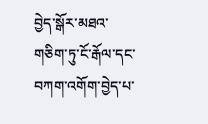བྱེད་སྒོར་མཐའ་གཅིག་ཏུ་ངོ་རྒོལ་དང་བཀག་འགོག་བྱེད་པ་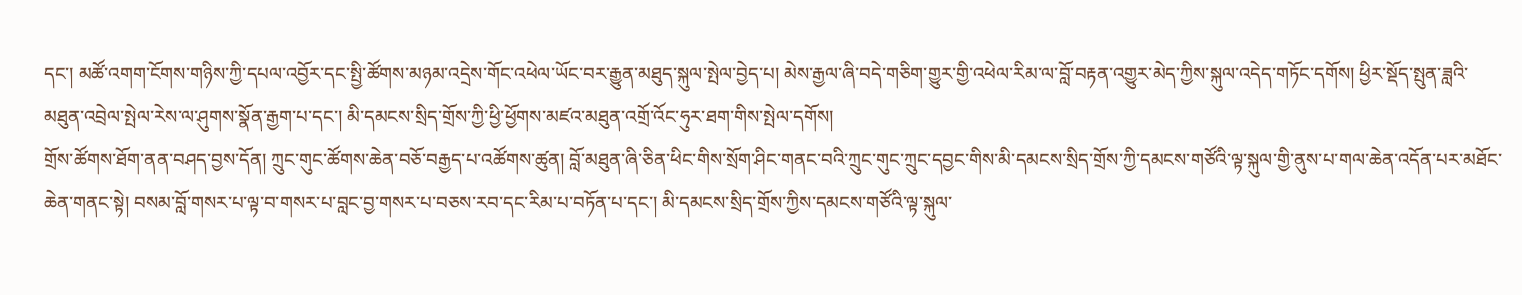དང་། མཚོ་འགག་ངོགས་གཉིས་ཀྱི་དཔལ་འབྱོར་དང་སྤྱི་ཚོགས་མཉམ་འདྲེས་གོང་འཕེལ་ཡོང་བར་རྒྱུན་མཐུད་སྐུལ་སྤེལ་བྱེད་པ། མེས་རྒྱལ་ཞི་བདེ་གཅིག་གྱུར་གྱི་འཕེལ་རིམ་ལ་བློ་བརྟན་འགྱུར་མེད་ཀྱིས་སྐུལ་འདེད་གཏོང་དགོས། ཕྱིར་སྡོད་སྤུན་ཟླའི་མཐུན་འབྲེལ་སྤེལ་རེས་ལ་ཤུགས་སྣོན་རྒྱག་པ་དང་། མི་དམངས་སྲིད་གྲོས་ཀྱི་ཕྱི་ཕྱོགས་མཛའ་མཐུན་འགྲོ་འོང་ཧུར་ཐག་གིས་སྤེལ་དགོས།
གྲོས་ཚོགས་ཐོག་ནན་བཤད་བྱས་དོན། ཀྲུང་གུང་ཚོགས་ཆེན་བཅོ་བརྒྱད་པ་འཚོགས་ཚུན། བློ་མཐུན་ཞི་ཅིན་ཕིང་གིས་སྲོག་ཤིང་གནང་བའི་ཀྲུང་གུང་ཀྲུང་དབྱང་གིས་མི་དམངས་སྲིད་གྲོས་ཀྱི་དམངས་གཙོའི་ལྟ་སྐུལ་གྱི་ནུས་པ་གལ་ཆེན་འདོན་པར་མཐོང་ཆེན་གནང་སྟེ། བསམ་བློ་གསར་པ་ལྟ་བ་གསར་པ་བླང་བྱ་གསར་པ་བཅས་རབ་དང་རིམ་པ་བཏོན་པ་དང་། མི་དམངས་སྲིད་གྲོས་ཀྱིས་དམངས་གཙོའི་ལྟ་སྐུལ་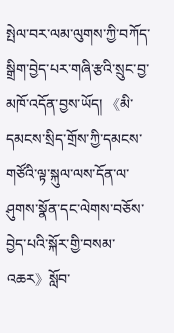སྤེལ་བར་ལམ་ལུགས་ཀྱི་བཀོད་སྒྲིག་བྱེད་པར་གཞི་རྩའི་སྲུང་བྱ་མཁོ་འདོན་བྱས་ཡོད། 《མི་དམངས་སྲིད་གྲོས་ཀྱི་དམངས་གཙོའི་ལྟ་སྐུལ་ལས་དོན་ལ་ཤུགས་སྣོན་དང་ལེགས་བཅོས་བྱེད་པའི་སྐོར་གྱི་བསམ་འཆར》སློབ་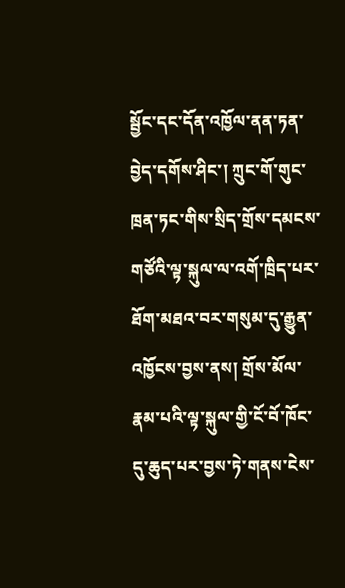སྦྱོང་དང་དོན་འཁྱོལ་ནན་ཏན་བྱེད་དགོས་ཤིང་། ཀྲུང་གོ་གུང་ཁྲན་ཏང་གིས་སྲིད་གྲོས་དམངས་གཙོའི་ལྟ་སྐུལ་ལ་འགོ་ཁྲིད་པར་ཐོག་མཐའ་བར་གསུམ་དུ་རྒྱུན་འཁྱོངས་བྱས་ནས། གྲོས་མོལ་རྣམ་པའི་ལྟ་སྐུལ་གྱི་ངོ་བོ་ཁོང་དུ་ཆུད་པར་བྱས་ཏེ་གནས་ངེས་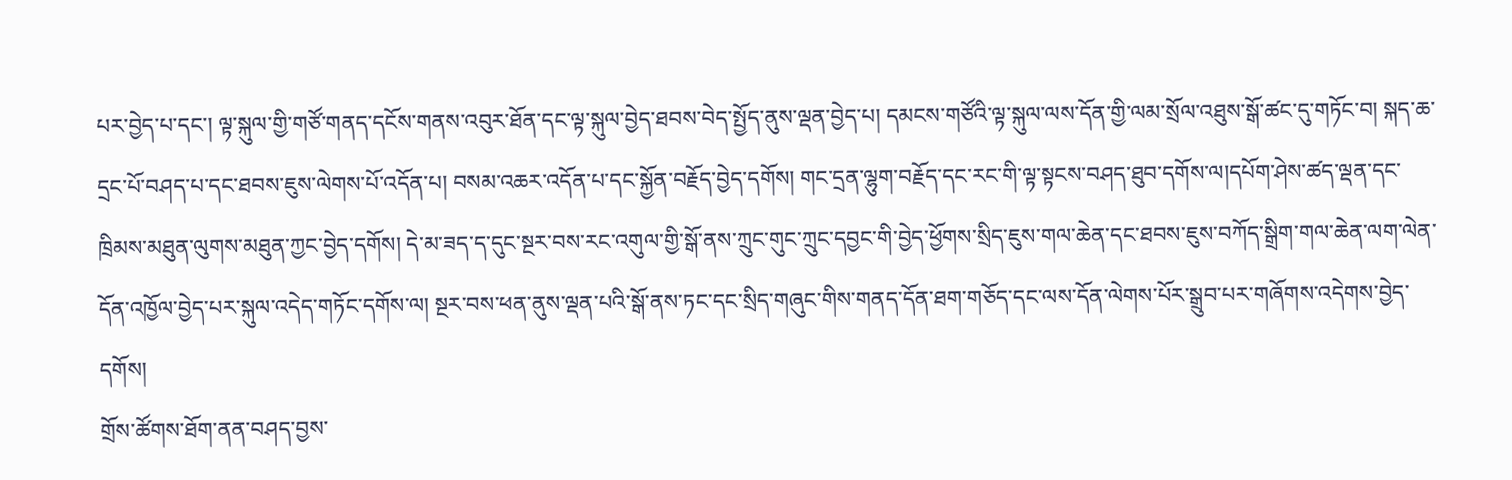པར་བྱེད་པ་དང་། ལྟ་སྐུལ་གྱི་གཙོ་གནད་དངོས་གནས་འབུར་ཐོན་དང་ལྟ་སྐུལ་བྱེད་ཐབས་བེད་སྤྱོད་ནུས་ལྡན་བྱེད་པ། དམངས་གཙོའི་ལྟ་སྐུལ་ལས་དོན་གྱི་ལམ་སྲོལ་འཐུས་སྒོ་ཚང་དུ་གཏོང་བ། སྐད་ཆ་དྲང་པོ་བཤད་པ་དང་ཐབས་ཇུས་ལེགས་པོ་འདོན་པ། བསམ་འཆར་འདོན་པ་དང་སྐྱོན་བརྗོད་བྱེད་དགོས། གང་དྲན་ལྷུག་བརྗོད་དང་རང་གི་ལྟ་སྟངས་བཤད་ཐུབ་དགོས་ལ།དཔོག་ཤེས་ཚད་ལྡན་དང་ཁྲིམས་མཐུན་ལུགས་མཐུན་ཀྱང་བྱེད་དགོས། དེ་མ་ཟད་ད་དུང་སྔར་བས་རང་འགུལ་གྱི་སྒོ་ནས་ཀྲུང་གུང་ཀྲུང་དབྱང་གི་བྱེད་ཕྱོགས་སྲིད་ཇུས་གལ་ཆེན་དང་ཐབས་ཇུས་བཀོད་སྒྲིག་གལ་ཆེན་ལག་ལེན་དོན་འཁྱོལ་བྱེད་པར་སྐུལ་འདེད་གཏོང་དགོས་ལ། སྔར་བས་ཕན་ནུས་ལྡན་པའི་སྒོ་ནས་ཏང་དང་སྲིད་གཞུང་གིས་གནད་དོན་ཐག་གཅོད་དང་ལས་དོན་ལེགས་པོར་སྒྲུབ་པར་གཞོགས་འདེགས་བྱེད་དགོས།
གྲོས་ཚོགས་ཐོག་ནན་བཤད་བྱས་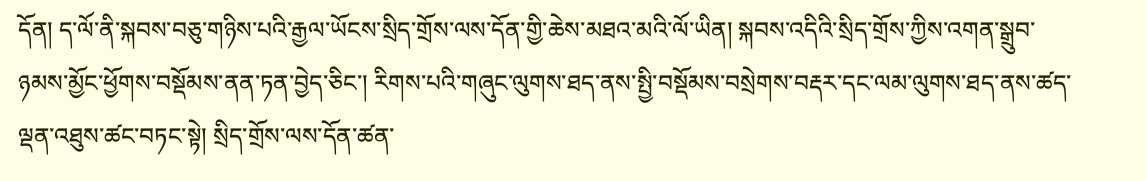དོན། ད་ལོ་ནི་སྐབས་བཅུ་གཉིས་པའི་རྒྱལ་ཡོངས་སྲིད་གྲོས་ལས་དོན་གྱི་ཆེས་མཐའ་མའི་ལོ་ཡིན། སྐབས་འདིའི་སྲིད་གྲོས་ཀྱིས་འགན་སྒྲུབ་ཉམས་མྱོང་ཕྱོགས་བསྡོམས་ནན་ཏན་བྱེད་ཅིང་། རིགས་པའི་གཞུང་ལུགས་ཐད་ནས་སྤྱི་བསྡོམས་བསྲེགས་བརྡར་དང་ལམ་ལུགས་ཐད་ནས་ཚད་ལྡན་འཐུས་ཚང་བཏང་སྟེ། སྲིད་གྲོས་ལས་དོན་ཚན་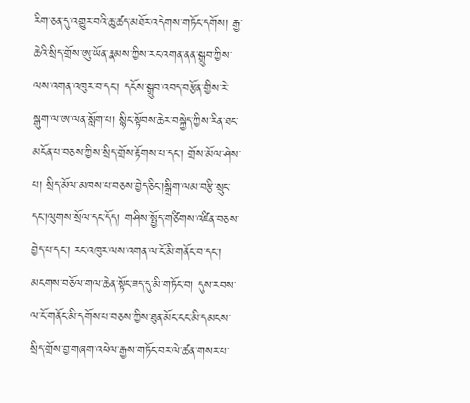རིག་ཅན་དུ་འགྱུར་བའི་ཆུ་ཚད་མཐོར་འདེགས་གཏོང་དགོས། རྒྱ་ཆེའི་སྲིད་གྲོས་ཨུ་ཡོན་རྣམས་ཀྱིས་རང་འགན་ནན་སྒྲུབ་ཀྱིས་ལས་འགན་འཁུར་བ་དང་། དངོས་སྒྲུབ་འབད་བརྩོན་གྱིས་རེ་སྒུག་ལ་ཨ་ལན་སློག་པ། སྙིང་སྟོབས་ཆེར་བསྐྱེད་ཀྱིས་རིན་ཐང་མངོན་པ་བཅས་ཀྱིས་སྲིད་གྲོས་རྟོགས་པ་དང་། གྲོས་མོལ་ཤེས་པ། སྲིད་མོལ་མཁས་པ་བཅས་བྱེད་ཅིང་།སྒྲིག་ལམ་བརྩི་སྲུང་དང་།ལུགས་སྲོལ་དང་དོད། གཤིས་སྤྱོད་གཙིགས་འཛིན་བཅས་བྱེད་པ་དང་། རང་འཁུར་ལས་འགན་ལ་ངོ་མི་གནོང་བ་དང་། མངགས་བཅོལ་གལ་ཆེན་སྟོང་ཟད་དུ་མི་གཏོང་བ། དུས་རབས་ལ་ངོ་གནོང་མི་དགོས་པ་བཅས་ཀྱིས་ཐུན་མོང་ངང་མི་དམངས་སྲིད་གྲོས་བྱ་གཞག་འཕེལ་རྒྱས་གཏོང་བར་ལེ་ཚན་གསར་པ་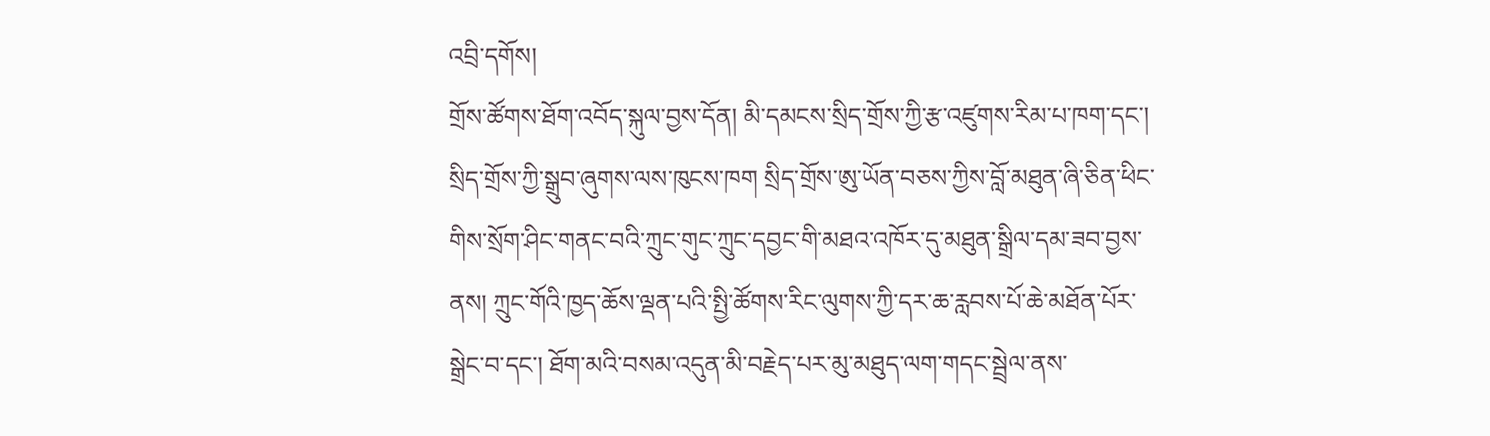འབྲི་དགོས།
གྲོས་ཚོགས་ཐོག་འབོད་སྐུལ་བྱས་དོན། མི་དམངས་སྲིད་གྲོས་ཀྱི་རྩ་འཛུགས་རིམ་པ་ཁག་དང་། སྲིད་གྲོས་ཀྱི་སྒྲུབ་ཞུགས་ལས་ཁུངས་ཁག སྲིད་གྲོས་ཨུ་ཡོན་བཅས་ཀྱིས་བློ་མཐུན་ཞི་ཅིན་ཕིང་གིས་སྲོག་ཤིང་གནང་བའི་ཀྲུང་གུང་ཀྲུང་དབྱང་གི་མཐའ་འཁོར་དུ་མཐུན་སྒྲིལ་དམ་ཟབ་བྱས་ནས། ཀྲུང་གོའི་ཁྱད་ཆོས་ལྡན་པའི་སྤྱི་ཚོགས་རིང་ལུགས་ཀྱི་དར་ཆ་རླབས་པོ་ཆེ་མཐོན་པོར་སྒྲེང་བ་དང་། ཐོག་མའི་བསམ་འདུན་མི་བརྗེད་པར་མུ་མཐུད་ལག་གདང་སྦྲེལ་ནས་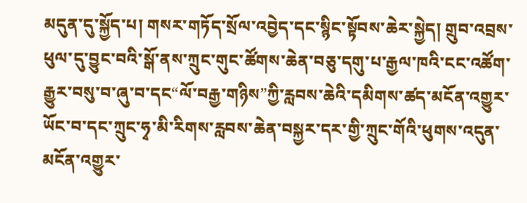མདུན་དུ་སྐྱོད་པ། གསར་གཏོད་སྲོལ་འབྱེད་དང་སྙིང་སྟོབས་ཆེར་སྐྱེད། གྲུབ་འབྲས་ཕུལ་དུ་བྱུང་བའི་སྒོ་ནས་ཀྲུང་གུང་ཚོགས་ཆེན་བཅུ་དགུ་པ་རྒྱལ་ཁའི་ངང་འཚོག་རྒྱུར་བསུ་བ་ཞུ་བ་དང“ལོ་བརྒྱ་གཉིས”ཀྱི་རླབས་ཆེའི་དམིགས་ཚད་མངོན་འགྱུར་ཡོང་བ་དང་ཀྲུང་ཧྭ་མི་རིགས་རླབས་ཆེན་བསྐྱར་དར་གྱི་ཀྲུང་གོའི་ཕུགས་འདུན་མངོན་འགྱུར་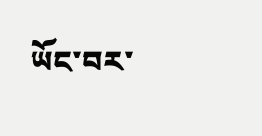ཡོང་བར་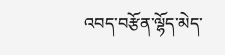འབད་བརྩོན་ལྷོད་མེད་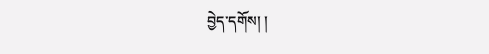བྱེད་དགོས། །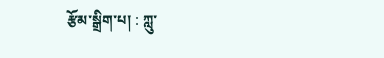རྩོམ་སྒྲིག་པ། : ཀླུ་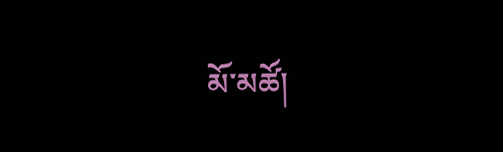མོ་མཚོ།